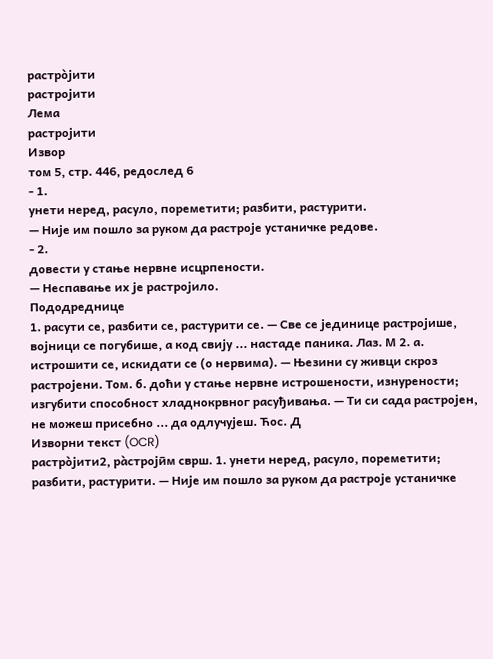растро̀јити
растројити
Лема
растројити
Извор
том 5, стр. 446, редослед 6
- 1.
унети неред, расуло, пореметити; разбити, растурити.
— Није им пошло за руком да растроје устаничке редове.
- 2.
довести у стање нервне исцрпености.
— Неспавање их је растројило.
Пододреднице
1. расути се, разбити се, растурити се. — Све се јединице растројише, војници се погубише, а код свију ... настаде паника. Лаз. М 2. а. истрошити се, искидати се (о нервима). — Њезини су живци скроз растројени. Том. б. доћи у стање нервне истрошености, изнурености; изгубити способност хладнокрвног расуђивања. — Ти си сада растројен, не можеш присебно ... да одлучујеш. Ћос. Д
Изворни текст (OCR)
растро̀јити2, ра̀стројӣм сврш. 1. унети неред, расуло, пореметити; разбити, растурити. — Није им пошло за руком да растроје устаничке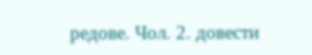редове. Чол. 2. довести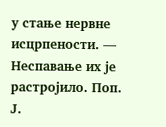у стање нервне исцрпености. — Неспавање их је растројило. Поп. Ј.